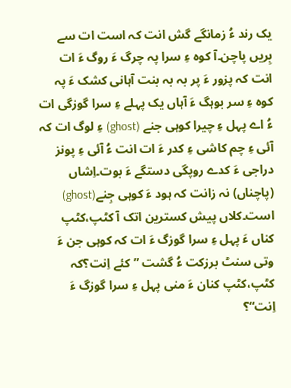یک رند ءُ زمانگے گش انت کہ است ات سے بِریں پاچن۔آ کوہ ءِ سرا پہ چرگ ءَ روگ ءَ ات انت کہ پزور ءَ پر بہ بہ بنت آہانی کشک ءَ پہ کوہ ءِ سر بوہگ ءَ آہاں یک پہلے ءِ سرا گوزگی ات ءُ اے پہل ءِ چیرا کوہی جنے (ghost) ءِ لوگ ات کہ آئی ءِ چم کاشی ءِ کدر ءَ ات انت ءُ آئی ءِ پونز دراجی ءَ کدے روپگی دستگے ءَ بوت۔اِشاں (پاچناں) نہ زانت کہ ہود ءَ کوہی جِنے(ghost) است۔کلاں پیش کسترین اتک آ کٹپ،کٹپ کناں ءَ پہل ءِ سرا گوزگ ءَ ات کہ کوہی جن ءَ وتی سنٹ برزکت ءُ گشت ”کئے اِنت؟کہ کٹپ،کٹپ کنان ءَ منی پہل ءِ سرا گوزگ ءَ اِنت“؟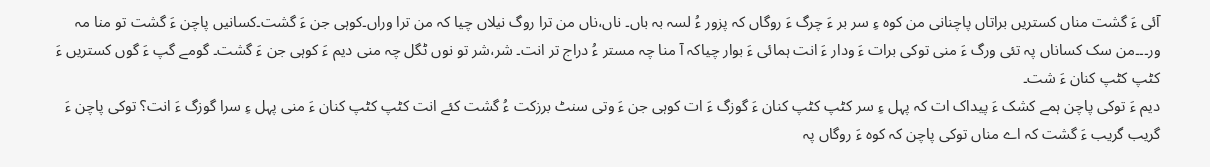آئی ءَ گشت مناں کستریں براتاں پاچنانی من کوہ ءِ سر بر ءَ چرگ ءَ روگاں کہ پزور ءُ لسہ بہ باں۔ ناں،ناں من ترا روگ نیلاں چیا کہ من ترا وراں۔کوہی جن ءَ گشت۔کسانیں پاچن ءَ گشت تو منا مہ ور۔۔۔من سک کساناں پہ تئی ورگ ءَ منی توکی برات ءَ ودار ءَ انت ہمائی ءَ بوار چیاکہ آ منا چہ مستر ءُ دراج تر انت۔ شر،شر تو نوں ٹگل چہ منی دیم ءَ کوہی جن ءَ گشت۔ گومے گپ ءَ گوں کستریں ءَ کٹپ کٹپ کنان ءَ شت۔
دیم ءَ توکی پاچن ہمے کشک ءَ پیداک ات کہ پہل ءِ سر کٹپ کٹپ کنان ءَ گوزگ ءَ ات کوہی جن ءَ وتی سنٹ برزکت ءُ گشت کئے انت کٹپ کٹپ کنان ءَ منی پہل ءِ سرا گوزگ ءَ انت؟ توکی پاچن ءَ گریب گریب ءَ گشت کہ اے مناں توکی پاچن کہ کوہ ءَ روگاں پہ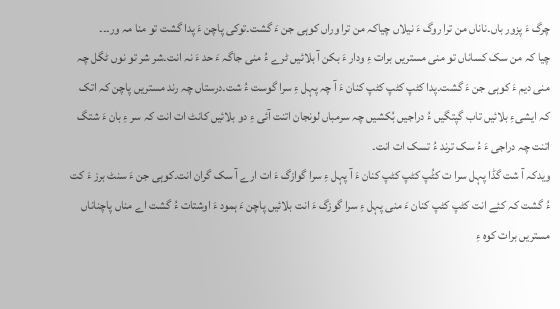چرگ ءَ پزور باں۔ناناں من ترا روگ ءَ نیلاں چیاکہ من ترا وراں کوہی جن ءَ گشت۔توکی پاچن ءَ پدا گشت تو منا مہ ور۔۔۔
چیا کہ من سک کساناں تو منی مستریں برات ءِ ودار ءَ بکن آ بلائیں ٹرے ءُ منی جاگہ ءَ حد ءَ نہ انت۔شر شر تو نوں ٹگل چہ منی دیم ءَ کوہی جن ءَ گشت۔پدا کٹپ کٹپ کٹپ کنان ءَ آ چہ پہل ءِ سرا گوست ءُ شت۔درستاں چہ رند مستریں پاچن کہ اتک کہ ایشیءِ بلائیں تاب گپتگیں ءُ دراجیں بُکشیں چہ سرمباں لونجان اتنت آئی ءِ دو بلائیں کانٹ ات انت کہ سر ءِ بان ءَ شتگ اتنت چہ دراجی ءَ ءُ سک ترند ءُ تسک ات انت۔
ویدکہ آ شت گڈا پہل سرا ت کٹُپ کٹپ کٹپ کنان ءَ آ پہل ءِ سرا گوازگ ءَ ات ارے آ سک گران انت۔کوہی جن ءَ سنٹ برز ءَ کت ءُ گشت کہ کئے انت کٹپ کٹپ کنان ءَ منی پہل ءِ سرا گوزگ ءَ انت بلائیں پاچن ءَ ہمود ءَ اوشتات ءُ گشت اے مناں پاچناناں مستریں برات کوہ ءِ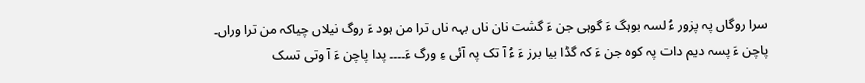سرا روگاں پہ پزور ءُ لسہ بوہگ ءَ گوہی جن ءَ گشت نان ناں بہہ ناں ترا من ہود ءَ روگ نیلاں چیاکہ من ترا وراں۔
پاچن ءَ پسہ دیم دات پہ کوہ جن ءَ کہ گڈا بیا برز ءَ ءُ آ تک پہ آئی ءِ ورگ ءَ۔۔۔۔ پدا پاچن ءَ آ وتی تسک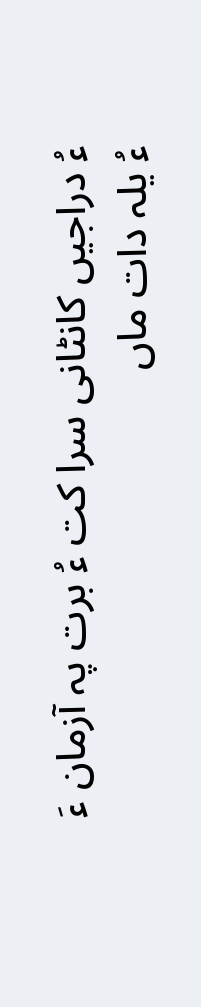ءُ دراجیں کانٹانی سرا کت ءُ برت پہ آزمان ءَ ءُ یلہ دات ماں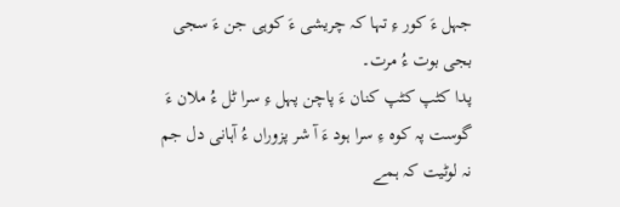جہل ءَ کور ءِ تہا کہ چریشی ءَ کوہی جن ءَ سجی بجی بوت ءُ مرت۔
پدا کٹپ کٹپ کنان ءَ پاچن پہل ءِ سرا ٹل ءُ ملان ءَ گوست پہ کوہ ءِ سرا ہود ءَ آ شر پزوراں ءُ آہانی دل جم نہ لوٹیت کہ ہمے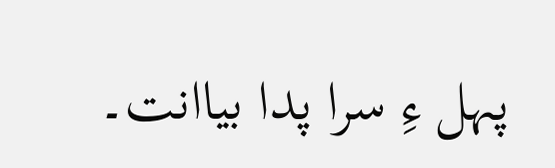پہل ءِ سرا پدا بیاانت۔